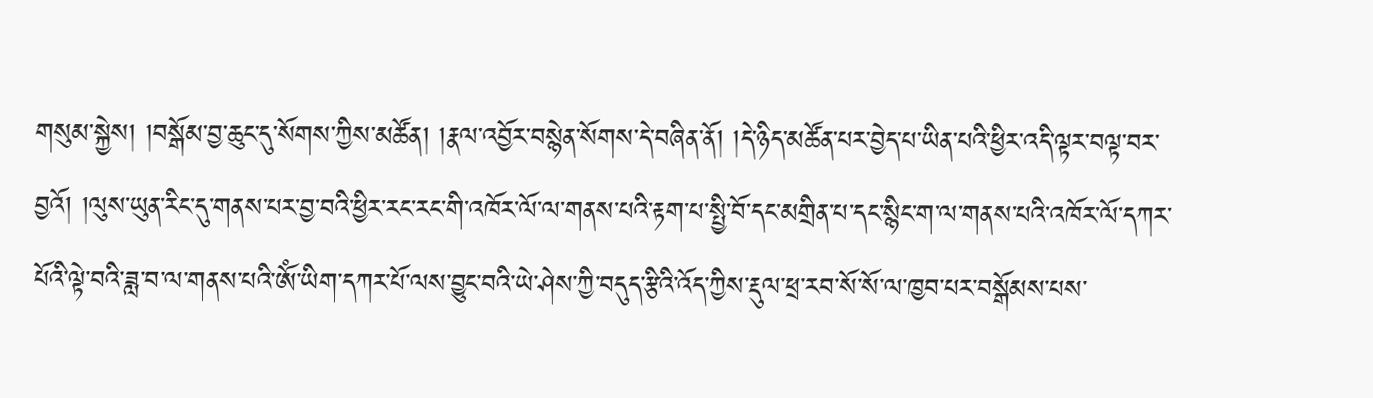གསུམ་སྐྱེས། །བསྒོམ་བྱ་ཆུང་དུ་སོགས་ཀྱིས་མཚོན། །རྣལ་འབྱོར་བསྙེན་སོགས་དེ་བཞིན་ནོ། །དེ་ཉིད་མཚོན་པར་བྱེད་པ་ཡིན་པའི་ཕྱིར་འདི་ལྟར་བལྟ་བར་བྱའོ། །ལུས་ཡུན་རིང་དུ་གནས་པར་བྱ་བའི་ཕྱིར་རང་རང་གི་འཁོར་ལོ་ལ་གནས་པའི་རྟག་པ་སྤྱི་བོ་དང་མགྲིན་པ་དང་སྙིང་ག་ལ་གནས་པའི་འཁོར་ལོ་དཀར་པོའི་ལྟེ་བའི་ཟླ་བ་ལ་གནས་པའི་ཨོཾ་ཡིག་དཀར་པོ་ལས་བྱུང་བའི་ཡེ་ཤེས་ཀྱི་བདུད་རྩིའི་འོད་ཀྱིས་རྡུལ་ཕྲ་རབ་སོ་སོ་ལ་ཁྱབ་པར་བསྒོམས་པས་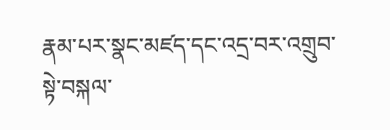རྣམ་པར་སྣང་མཛད་དང་འདྲ་བར་འགྲུབ་སྟེ་བསྐལ་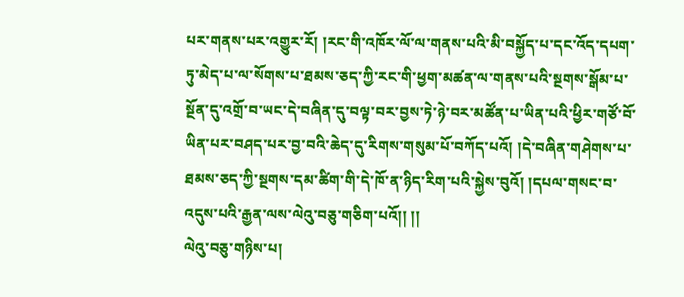པར་གནས་པར་འགྱུར་རོ། །རང་གི་འཁོར་ལོ་ལ་གནས་པའི་མི་བསྐྱོད་པ་དང་འོད་དཔག་ཏུ་མེད་པ་ལ་སོགས་པ་ཐམས་ཅད་ཀྱི་རང་གི་ཕྱག་མཚན་ལ་གནས་པའི་སྔགས་སྒོམ་པ་སྔོན་དུ་འགྲོ་བ་ཡང་དེ་བཞིན་དུ་བལྟ་བར་བྱས་ཏེ་ཉེ་བར་མཚོན་པ་ཡིན་པའི་ཕྱིར་གཙོ་བོ་ཡིན་པར་བཤད་པར་བྱ་བའི་ཆེད་དུ་རིགས་གསུམ་པོ་བཀོད་པའོ། །དེ་བཞིན་གཤེགས་པ་ཐམས་ཅད་ཀྱི་སྔགས་དམ་ཚིག་གི་དེ་ཁོ་ན་ཉིད་རིག་པའི་སྐྱེས་བུའོ། །དཔལ་གསང་བ་འདུས་པའི་རྒྱན་ལས་ལེའུ་བཅུ་གཅིག་པའོ།། །།
ལེའུ་བཅུ་གཉིས་པ།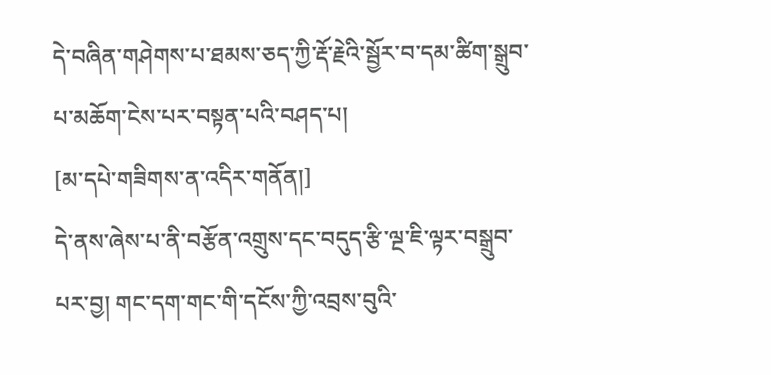དེ་བཞིན་གཤེགས་པ་ཐམས་ཅད་ཀྱི་རྡོ་རྗེའི་སྦྱོར་བ་དམ་ཚིག་སྒྲུབ་པ་མཆོག་ངེས་པར་བསྟན་པའི་བཤད་པ།
[མ་དཔེ་གཟིགས་ན་འདིར་གནོན།]
དེ་ནས་ཞེས་པ་ནི་བརྩོན་འགྲུས་དང་བདུད་རྩི་ལྔ་ཇི་ལྟར་བསྒྲུབ་པར་བྱ། གང་དག་གང་གི་དངོས་ཀྱི་འབྲས་བུའི་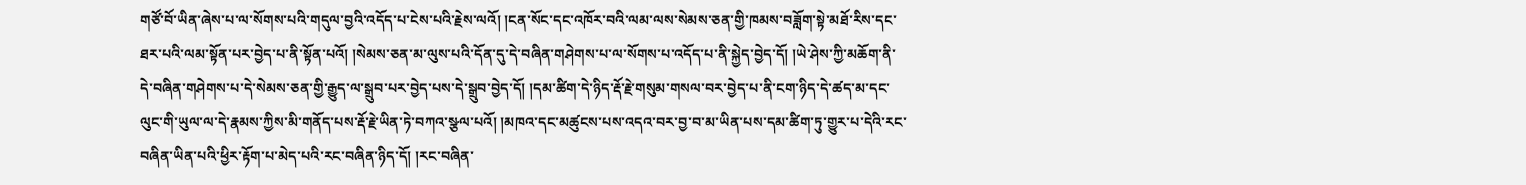གཙོ་བོ་ཡིན་ཞེས་པ་ལ་སོགས་པའི་གདུལ་བྱའི་འདོད་པ་ངེས་པའི་རྗེས་ལའོ། །ངན་སོང་དང་འཁོར་བའི་ལམ་ལས་སེམས་ཅན་གྱི་ཁམས་བཟློག་སྟེ་མཐོ་རིས་དང་ཐར་པའི་ལམ་སྟོན་པར་བྱེད་པ་ནི་སྟོན་པའོ། །སེམས་ཅན་མ་ལུས་པའི་དོན་དུ་དེ་བཞིན་གཤེགས་པ་ལ་སོགས་པ་འདོད་པ་ནི་སྐྱེད་བྱེད་དོ། །ཡེ་ཤེས་ཀྱི་མཆོག་ནི་དེ་བཞིན་གཤེགས་པ་དེ་སེམས་ཅན་གྱི་རྒྱུད་ལ་སྒྲུབ་པར་བྱེད་པས་དེ་སྒྲུབ་བྱེད་དོ། །དམ་ཚིག་དེ་ཉིད་རྡོ་རྗེ་གསུམ་གསལ་བར་བྱེད་པ་ནི་ངག་ཉིད་དེ་ཚད་མ་དང་ལུང་གི་ཡུལ་ལ་དེ་རྣམས་ཀྱིས་མི་གནོད་པས་རྡོ་རྗེ་ཡིན་ཏེ་བཀའ་སྩལ་པའོ། །མཁའ་དང་མཚུངས་པས་འདའ་བར་བྱ་བ་མ་ཡིན་པས་དམ་ཚིག་ཏུ་གྱུར་པ་དེའི་རང་བཞིན་ཡིན་པའི་ཕྱིར་རྟོག་པ་མེད་པའི་རང་བཞིན་ཉིད་དོ། །རང་བཞིན་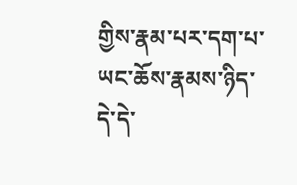གྱིས་རྣམ་པར་དག་པ་ཡང་ཆོས་རྣམས་ཉིད་དེ་དེ་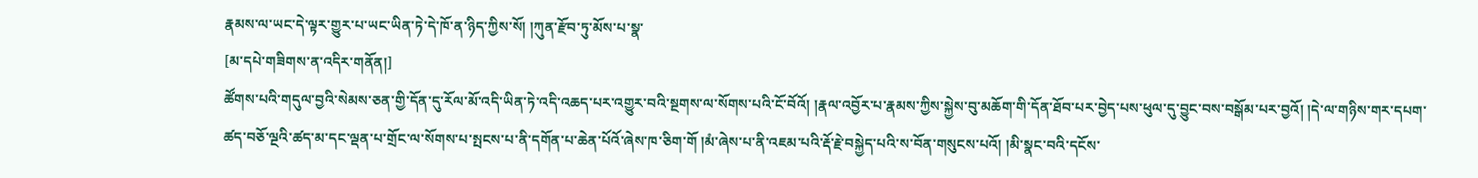རྣམས་ལ་ཡང་དེ་ལྟར་གྱུར་པ་ཡང་ཡིན་ཏེ་དེ་ཁོ་ན་ཉིད་ཀྱིས་སོ། །ཀུན་རྫོབ་ཏུ་མོས་པ་སྣ་
[མ་དཔེ་གཟིགས་ན་འདིར་གནོན།]
ཚོགས་པའི་གདུལ་བྱའི་སེམས་ཅན་གྱི་དོན་དུ་རོལ་མོ་འདི་ཡིན་ཏེ་འདི་འཆད་པར་འགྱུར་བའི་སྔགས་ལ་སོགས་པའི་ངོ་བོའོ། །རྣལ་འབྱོར་པ་རྣམས་ཀྱིས་སྐྱེས་བུ་མཆོག་གི་དོན་ཐོབ་པར་བྱེད་པས་ཕུལ་དུ་བྱུང་བས་བསྒོམ་པར་བྱའོ། །དེ་ལ་གཉིས་གར་དཔག་ཚད་བཅོ་ལྔའི་ཚད་མ་དང་ལྡན་པ་གྲོང་ལ་སོགས་པ་སྤངས་པ་ནི་དགོན་པ་ཆེན་པོའོ་ཞེས་ཁ་ཅིག་གོ །མཾ་ཞེས་པ་ནི་འཇམ་པའི་རྡོ་རྗེ་བསྐྱེད་པའི་ས་བོན་གསུངས་པའོ། །མི་སྣང་བའི་དངོས་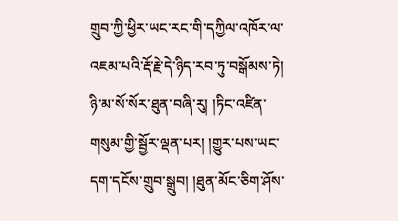གྲུབ་ཀྱི་ཕྱིར་ཡང་རང་གི་དཀྱིལ་འཁོར་ལ་འཇམ་པའི་རྡོ་རྗེ་དེ་ཉིད་རབ་ཏུ་བསྒོམས་ཏེ། ཉི་མ་སོ་སོར་ཐུན་བཞི་རུ། །ཏིང་འཛིན་གསུམ་གྱི་སྦྱོར་ལྡན་པར། །གྱུར་པས་ཡང་དག་དངོས་གྲུབ་སྒྲུབ། །ཐུན་མོང་ཅིག་ཤོས་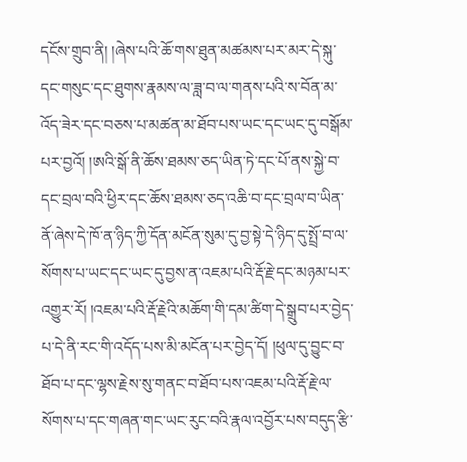དངོས་གྲུབ་ནི། །ཞེས་པའི་ཆོ་གས་ཐུན་མཚམས་པར་མར་དེ་སྐུ་དང་གསུང་དང་ཐུགས་རྣམས་ལ་ཟླ་བ་ལ་གནས་པའི་ས་བོན་མ་འོད་ཟེར་དང་བཅས་པ་མཚན་མ་ཐོབ་པས་ཡང་དང་ཡང་དུ་བསྒོམ་པར་བྱའོ། །ཨའི་སྒོ་ནི་ཆོས་ཐམས་ཅད་ཡིན་ཏེ་དང་པོ་ནས་སྐྱེ་བ་དང་བྲལ་བའི་ཕྱིར་དང་ཆོས་ཐམས་ཅད་འཆི་བ་དང་བྲལ་བ་ཡིན་ནོ་ཞེས་དེ་ཁོ་ན་ཉིད་ཀྱི་དོན་མངོན་སུམ་དུ་བྱ་སྟེ་དེ་ཉིད་དུ་སྤྲོ་བ་ལ་སོགས་པ་ཡང་དང་ཡང་དུ་བྱས་ན་འཇམ་པའི་རྡོ་རྗེ་དང་མཉམ་པར་འགྱུར་རོ། །འཇམ་པའི་རྡོ་རྗེའི་མཆོག་གི་དམ་ཚིག་དེ་སྒྲུབ་པར་བྱེད་པ་དེ་ནི་རང་གི་འདོད་པས་མི་མངོན་པར་བྱེད་དོ། །ཕུལ་དུ་བྱུང་བ་ཐོབ་པ་དང་ལྷས་རྗེས་སུ་གནང་བ་ཐོབ་པས་འཇམ་པའི་རྡོ་རྗེ་ལ་སོགས་པ་དང་གཞན་གང་ཡང་རུང་བའི་རྣལ་འབྱོར་པས་བདུད་རྩི་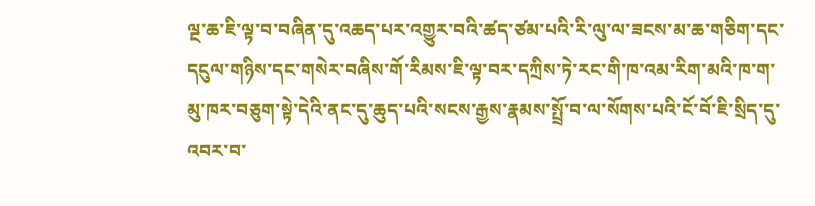ལྔ་ཆ་ཇི་ལྟ་བ་བཞིན་དུ་འཆད་པར་འགྱུར་བའི་ཚད་ཙམ་པའི་རི་ལུ་ལ་ཟངས་མ་ཆ་གཅིག་དང་དངུལ་གཉིས་དང་གསེར་བཞིས་གོ་རིམས་ཇི་ལྟ་བར་དཀྲིས་ཏེ་རང་གི་ཁ་འམ་རིག་མའི་ཁ་ག་མུ་ཁར་བཅུག་སྟེ་དེའི་ནང་དུ་ཆུད་པའི་སངས་རྒྱས་རྣམས་སྤྲོ་བ་ལ་སོགས་པའི་ངོ་བོ་ཇི་སྲིད་དུ་འབར་བ་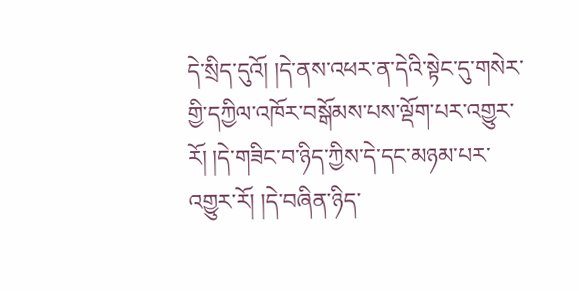དེ་སྲིད་དུའོ། །དེ་ནས་འཕར་ན་དེའི་སྟེང་དུ་གསེར་གྱི་དཀྱིལ་འཁོར་བསྒོམས་པས་ལྡོག་པར་འགྱུར་རོ། །དེ་གཟིང་བ་ཉིད་ཀྱིས་དེ་དང་མཉམ་པར་འགྱུར་རོ། །དེ་བཞིན་ཉིད་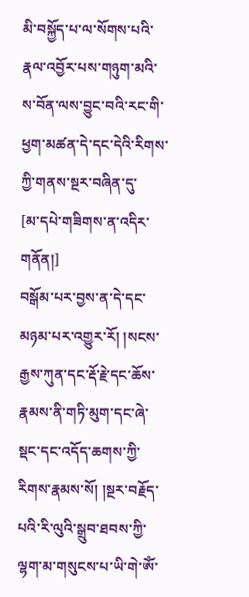མི་བསྐྱོད་པ་ལ་སོགས་པའི་རྣལ་འབྱོར་པས་གཉུག་མའི་ས་བོན་ལས་བྱུང་བའི་རང་གི་ཕྱག་མཚན་དེ་དང་དེའི་རིགས་ཀྱི་གནས་སྔར་བཞིན་དུ་
[མ་དཔེ་གཟིགས་ན་འདིར་གནོན།]
བསྒོམ་པར་བྱས་ན་དེ་དང་མཉམ་པར་འགྱུར་རོ། །སངས་རྒྱས་ཀུན་དང་རྡོ་རྗེ་དང་ཆོས་རྣམས་ནི་གཏི་མུག་དང་ཞེ་སྡང་དང་འདོད་ཆགས་ཀྱི་རིགས་རྣམས་སོ། །སྔར་བརྗོད་པའི་རི་ལུའི་སྒྲུབ་ཐབས་ཀྱི་ལྷག་མ་གསུངས་པ་ཡི་གེ་ཨོཾ་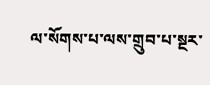ལ་སོགས་པ་ལས་གྲུབ་པ་སྔར་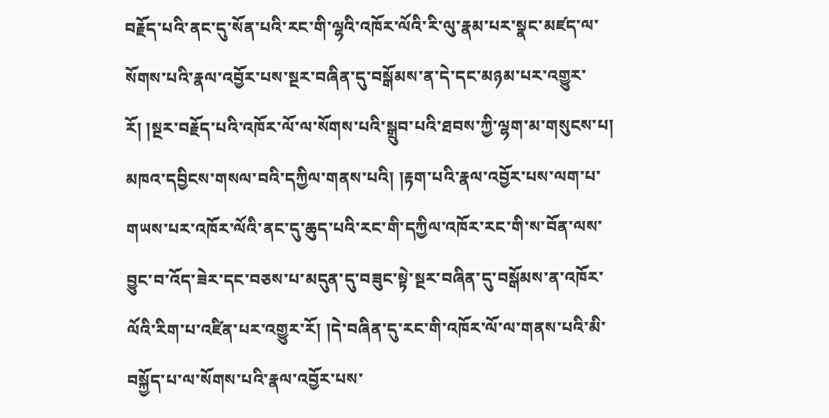བརྗོད་པའི་ནང་དུ་སོན་པའི་རང་གི་ལྷའི་འཁོར་ལོའི་རི་ལུ་རྣམ་པར་སྣང་མཛད་ལ་སོགས་པའི་རྣལ་འབྱོར་པས་སྔར་བཞིན་དུ་བསྒོམས་ན་དེ་དང་མཉམ་པར་འགྱུར་རོ། །སྔར་བརྗོད་པའི་འཁོར་ལོ་ལ་སོགས་པའི་སྒྲུབ་པའི་ཐབས་ཀྱི་ལྷག་མ་གསུངས་པ། མཁའ་དབྱིངས་གསལ་བའི་དཀྱིལ་གནས་པའི། །རྟག་པའི་རྣལ་འབྱོར་པས་ལག་པ་གཡས་པར་འཁོར་ལོའི་ནང་དུ་ཆུད་པའི་རང་གི་དཀྱིལ་འཁོར་རང་གི་ས་བོན་ལས་བྱུང་བ་འོད་ཟེར་དང་བཅས་པ་མདུན་དུ་བཟུང་སྟེ་སྔར་བཞིན་དུ་བསྒོམས་ན་འཁོར་ལོའི་རིག་པ་འཛིན་པར་འགྱུར་རོ། །དེ་བཞིན་དུ་རང་གི་འཁོར་ལོ་ལ་གནས་པའི་མི་བསྐྱོད་པ་ལ་སོགས་པའི་རྣལ་འབྱོར་པས་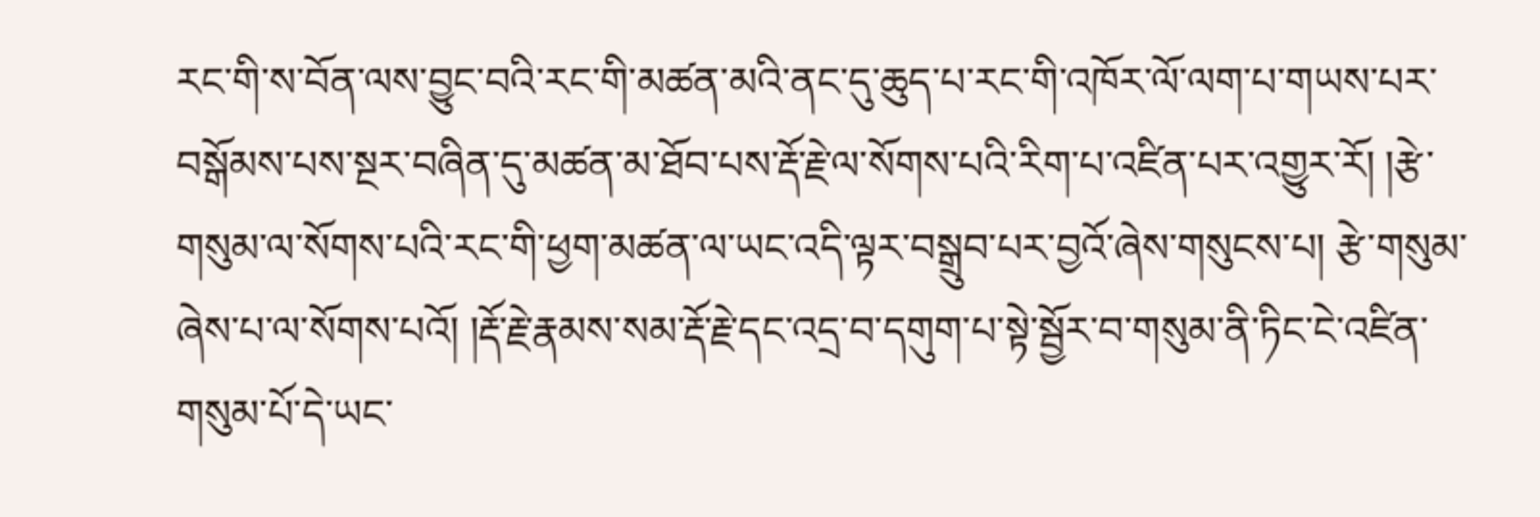རང་གི་ས་བོན་ལས་བྱུང་བའི་རང་གི་མཚན་མའི་ནང་དུ་ཆུད་པ་རང་གི་འཁོར་ལོ་ལག་པ་གཡས་པར་བསྒོམས་པས་སྔར་བཞིན་དུ་མཚན་མ་ཐོབ་པས་རྡོ་རྗེ་ལ་སོགས་པའི་རིག་པ་འཛིན་པར་འགྱུར་རོ། །རྩེ་གསུམ་ལ་སོགས་པའི་རང་གི་ཕྱག་མཚན་ལ་ཡང་འདི་ལྟར་བསྒྲུབ་པར་བྱའོ་ཞེས་གསུངས་པ། རྩེ་གསུམ་ཞེས་པ་ལ་སོགས་པའོ། །རྡོ་རྗེ་རྣམས་སམ་རྡོ་རྗེ་དང་འདྲ་བ་དགུག་པ་སྟེ་སྦྱོར་བ་གསུམ་ནི་ཏིང་ངེ་འཛིན་གསུམ་པོ་དེ་ཡང་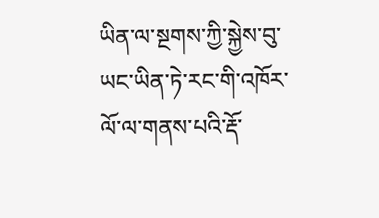ཡིན་ལ་སྔགས་ཀྱི་སྐྱེས་བུ་ཡང་ཡིན་ཏེ་རང་གི་འཁོར་ལོ་ལ་གནས་པའི་རྡོ་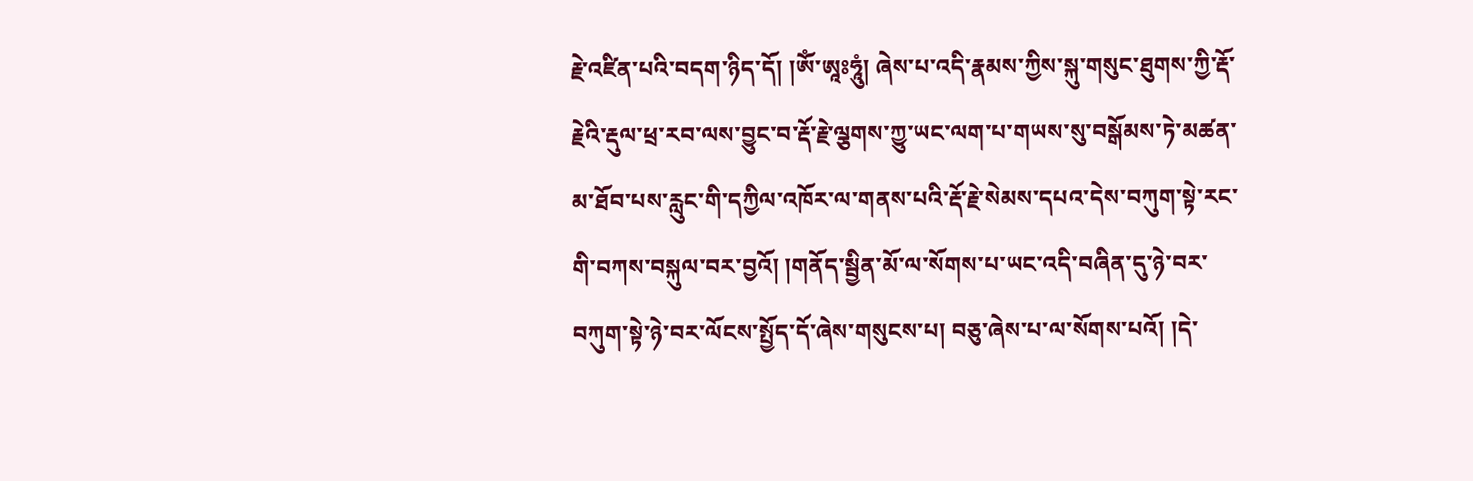རྗེ་འཛིན་པའི་བདག་ཉིད་དོ། །ཨོཾ་ཨཱཿཧཱུཾ། ཞེས་པ་འདི་རྣམས་ཀྱིས་སྐུ་གསུང་ཐུགས་ཀྱི་རྡོ་རྗེའི་རྡུལ་ཕྲ་རབ་ལས་བྱུང་བ་རྡོ་རྗེ་ལྕགས་ཀྱུ་ཡང་ལག་པ་གཡས་སུ་བསྒོམས་ཏེ་མཚན་མ་ཐོབ་པས་རླུང་གི་དཀྱིལ་འཁོར་ལ་གནས་པའི་རྡོ་རྗེ་སེམས་དཔའ་དེས་བཀུག་སྟེ་རང་གི་བཀས་བསྐུལ་བར་བྱའོ། །གནོད་སྦྱིན་མོ་ལ་སོགས་པ་ཡང་འདི་བཞིན་དུ་ཉེ་བར་བཀུག་སྟེ་ཉེ་བར་ལོངས་སྤྱོད་དོ་ཞེས་གསུངས་པ། བཅུ་ཞེས་པ་ལ་སོགས་པའོ། །དེ་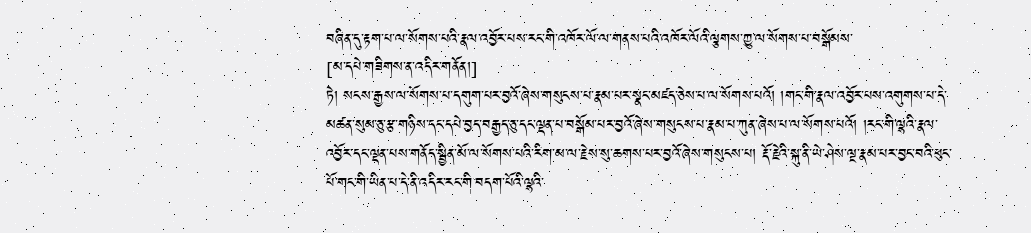བཞིན་དུ་རྟག་པ་ལ་སོགས་པའི་རྣལ་འབྱོར་པས་རང་གི་འཁོར་ལོ་ལ་གནས་པའི་འཁོར་ལོའི་ལྕགས་ཀྱུ་ལ་སོགས་པ་བསྒོམས་
[མ་དཔེ་གཟིགས་ན་འདིར་གནོན།]
ཏེ། སངས་རྒྱས་ལ་སོགས་པ་དགུག་པར་བྱའོ་ཞེས་གསུངས་པ་རྣམ་པར་སྣང་མཛད་ཅེས་པ་ལ་སོགས་པའོ། །གང་གི་རྣལ་འབྱོར་པས་འགུགས་པ་དེ་མཚན་སུམ་ཅུ་རྩ་གཉིས་དང་དཔེ་བྱད་བརྒྱད་ཅུ་དང་ལྡན་པ་བསྒོམ་པར་བྱའོ་ཞེས་གསུངས་པ་རྣམ་པ་ཀུན་ཞེས་པ་ལ་སོགས་པའོ། །རང་གི་ལྷའི་རྣལ་འབྱོར་དང་ལྡན་པས་གནོད་སྦྱིན་མོ་ལ་སོགས་པའི་རིག་མ་ལ་རྗེས་སུ་ཆགས་པར་བྱའོ་ཞེས་གསུངས་པ། རྡོ་རྗེའི་སྐུ་ནི་ཡེ་ཤེས་ལྔ་རྣམ་པར་བྱང་བའི་ཕུང་པོ་གང་གི་ཡིན་པ་དེ་ནི་འདིར་རང་གི་བདག་པོའི་ལྷའི་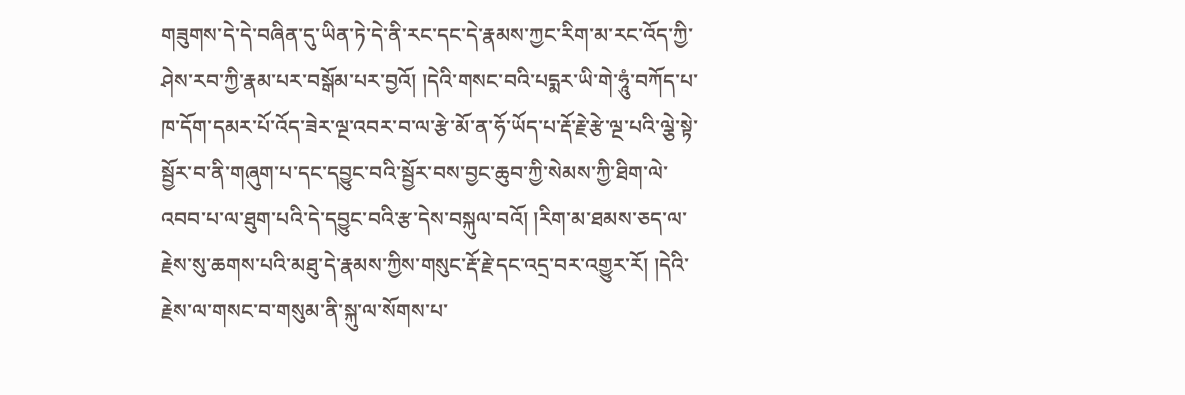གཟུགས་དེ་དེ་བཞིན་དུ་ཡིན་ཏེ་དེ་ནི་རང་དང་དེ་རྣམས་ཀྱང་རིག་མ་རང་འོད་ཀྱི་ཤེས་རབ་ཀྱི་རྣམ་པར་བསྒོམ་པར་བྱའོ། །དེའི་གསང་བའི་པདྨར་ཡི་གེ་ཧཱུཾ་བཀོད་པ་ཁ་དོག་དམར་པོ་འོད་ཟེར་ལྔ་འབར་བ་ལ་རྩེ་མོ་ན་ཧོ་ཡོད་པ་རྡོ་རྗེ་རྩེ་ལྔ་པའི་ལྕེ་སྟེ་སྦྱོར་བ་ནི་གཞུག་པ་དང་དབྱུང་བའི་སྦྱོར་བས་བྱང་ཆུབ་ཀྱི་སེམས་ཀྱི་ཐིག་ལེ་འབབ་པ་ལ་ཐུག་པའི་དེ་དབྱུང་བའི་རྩ་དེས་བསྐུལ་བའོ། །རིག་མ་ཐམས་ཅད་ལ་རྗེས་སུ་ཆགས་པའི་མཐུ་དེ་རྣམས་ཀྱིས་གསུང་རྡོ་རྗེ་དང་འདྲ་བར་འགྱུར་རོ། །དེའི་རྗེས་ལ་གསང་བ་གསུམ་ནི་སྐུ་ལ་སོགས་པ་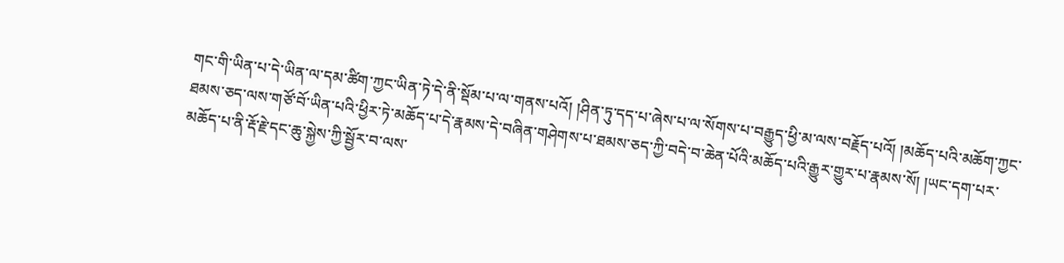གང་གི་ཡིན་པ་དེ་ཡིན་ལ་དམ་ཚིག་ཀྱང་ཡིན་ཏེ་དེ་ནི་སྡོམ་པ་ལ་གནས་པའོ། །ཤིན་ཏུ་དད་པ་ཞེས་པ་ལ་སོགས་པ་བརྒྱུད་ཕྱི་མ་ལས་བརྗོད་པའོ། །མཆོད་པའི་མཆོག་ཀྱང་ཐམས་ཅད་ལས་གཙོ་བོ་ཡིན་པའི་ཕྱིར་ཏེ་མཆོད་པ་དེ་རྣམས་དེ་བཞིན་གཤེགས་པ་ཐམས་ཅད་ཀྱི་བདེ་བ་ཆེན་པོའི་མཆོད་པའི་རྒྱུར་གྱུར་པ་རྣམས་སོ། །ཡང་དག་པར་མཆོད་པ་ནི་རྡོ་རྗེ་དང་ཆུ་སྐྱེས་ཀྱི་སྦྱོར་བ་ལས་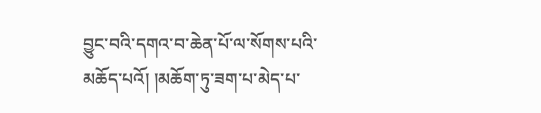བྱུང་བའི་དགའ་བ་ཆེན་པོ་ལ་སོགས་པའི་མཆོད་པའོ། །མཆོག་ཏུ་ཟག་པ་མེད་པ་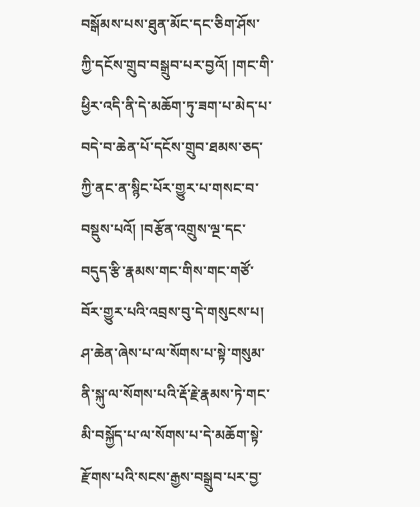བསྒོམས་པས་ཐུན་མོང་དང་ཅིག་ཤོས་ཀྱི་དངོས་གྲུབ་བསྒྲུབ་པར་བྱའོ། །གང་གི་ཕྱིར་འདི་ནི་དེ་མཆོག་ཏུ་ཟག་པ་མེད་པ་བདེ་བ་ཆེན་པོ་དངོས་གྲུབ་ཐམས་ཅད་ཀྱི་ནང་ན་སྙིང་པོར་གྱུར་པ་གསང་བ་བསྡུས་པའོ། །བརྩོན་འགྲུས་ལྔ་དང་བདུད་རྩི་རྣམས་གང་གིས་གང་གཙོ་བོར་གྱུར་པའི་འབྲས་བུ་དེ་གསུངས་པ། ཤ་ཆེན་ཞེས་པ་ལ་སོགས་པ་སྟེ་གསུམ་ནི་སྐུ་ལ་སོགས་པའི་རྡོ་རྗེ་རྣམས་ཏེ་གང་མི་བསྐྱོད་པ་ལ་སོགས་པ་དེ་མཆོག་སྟེ་རྫོགས་པའི་སངས་རྒྱས་བསྒྲུབ་པར་བྱ་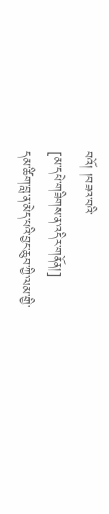བའོ། །བཟའ་བའི་
[མ་དཔེ་གཟིགས་ན་འདིར་གནོན།]
དམ་ཚིག་བླ་ན་མེད་པའི་བྱང་ཆུབ་ཀྱི་ལམ་གྱི་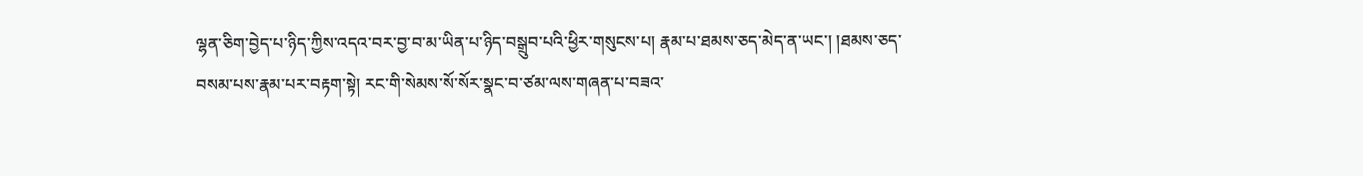ལྷན་ཅིག་བྱེད་པ་ཉིད་ཀྱིས་འདའ་བར་བྱ་བ་མ་ཡིན་པ་ཉིད་བསྒྲུབ་པའི་ཕྱིར་གསུངས་པ། རྣམ་པ་ཐམས་ཅད་མེད་ན་ཡང་། །ཐམས་ཅད་བསམ་པས་རྣམ་པར་བརྟག་སྟེ། རང་གི་སེམས་སོ་སོར་སྣང་བ་ཙམ་ལས་གཞན་པ་བཟའ་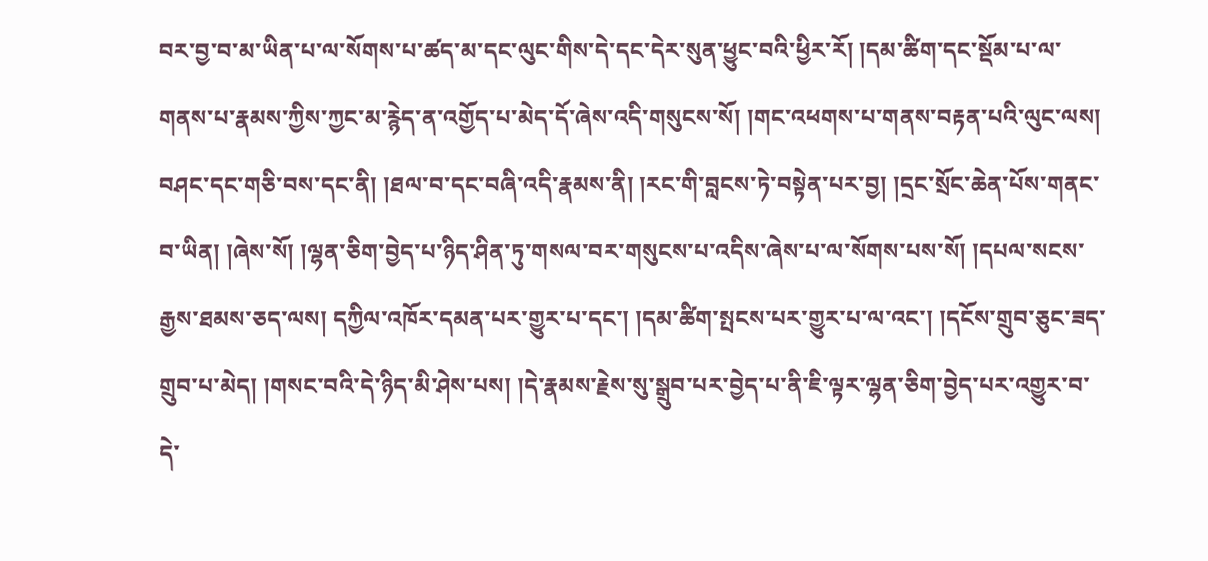བར་བྱ་བ་མ་ཡིན་པ་ལ་སོགས་པ་ཚད་མ་དང་ལུང་གིས་དེ་དང་དེར་སུན་ཕྱུང་བའི་ཕྱིར་རོ། །དམ་ཚིག་དང་སྡོམ་པ་ལ་གནས་པ་རྣམས་ཀྱིས་ཀྱང་མ་རྙེད་ན་འགྱོད་པ་མེད་དོ་ཞེས་འདི་གསུངས་སོ། །གང་འཕགས་པ་གནས་བརྟན་པའི་ལུང་ལས། བཤང་དང་གཅི་བས་དང་ནི། །ཐལ་བ་དང་བཞི་འདི་རྣམས་ནི། །རང་གི་བླངས་ཏེ་བསྟེན་པར་བྱ། །དྲང་སྲོང་ཆེན་པོས་གནང་བ་ཡིན། །ཞེས་སོ། །ལྷན་ཅིག་བྱེད་པ་ཉིད་ཤིན་ཏུ་གསལ་བར་གསུངས་པ་འདིས་ཞེས་པ་ལ་སོགས་པས་སོ། །དཔལ་སངས་རྒྱས་ཐམས་ཅད་ལས། དཀྱིལ་འཁོར་དམན་པར་གྱུར་པ་དང་། །དམ་ཚིག་སྤངས་པར་གྱུར་པ་ལ་འང་། །དངོས་གྲུབ་ཅུང་ཟད་གྲུབ་པ་མེད། །གསང་བའི་དེ་ཉིད་མི་ཤེས་པས། །དེ་རྣམས་རྗེས་སུ་སྒྲུབ་པར་བྱེད་པ་ནི་ཇི་ལྟར་ལྷན་ཅིག་བྱེད་པར་འགྱུར་བ་དེ་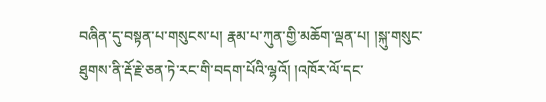བཞིན་དུ་བསྟན་པ་གསུངས་པ། རྣམ་པ་ཀུན་གྱི་མཆོག་ལྡན་པ། །སྐུ་གསུང་ཐུགས་ནི་རྡོ་རྗེ་ཅན་ཏེ་རང་གི་བདག་པོའི་ལྷའོ། །འཁོར་ལོ་དང་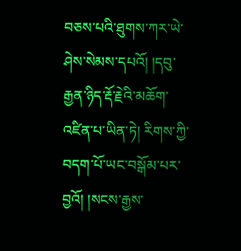བཅས་པའི་ཐུགས་ཀར་ཡེ་ཤེས་སེམས་དཔའོ། །དབུ་རྒྱན་ཉིད་རྡོ་རྗེའི་མཆོག་འཛིན་པ་ཡིན་ཏེ། རིགས་ཀྱི་བདག་པོ་ཡང་བསྒོམ་པར་བྱའོ། །སངས་རྒྱས་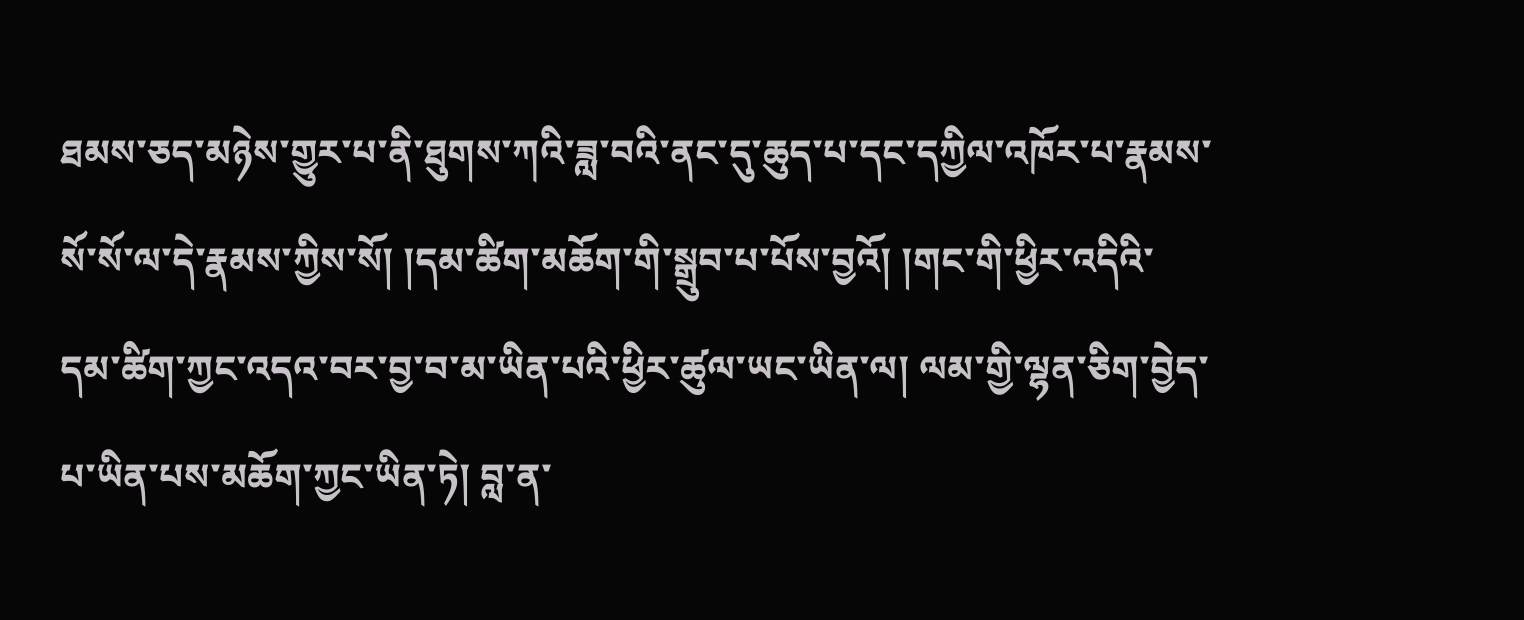ཐམས་ཅད་མཉེས་གྱུར་པ་ནི་ཐུགས་ཀའི་ཟླ་བའི་ནང་དུ་ཆུད་པ་དང་དཀྱིལ་འཁོར་པ་རྣམས་སོ་སོ་ལ་དེ་རྣམས་ཀྱིས་སོ། །དམ་ཚིག་མཆོག་གི་སྒྲུབ་པ་པོས་བྱའོ། །གང་གི་ཕྱིར་འདིའི་དམ་ཚིག་ཀྱང་འདའ་བར་བྱ་བ་མ་ཡིན་པའི་ཕྱིར་ཚུལ་ཡང་ཡིན་ལ། ལམ་གྱི་ལྷན་ཅིག་བྱེད་པ་ཡིན་པས་མཆོག་ཀྱང་ཡིན་ཏེ། བླ་ན་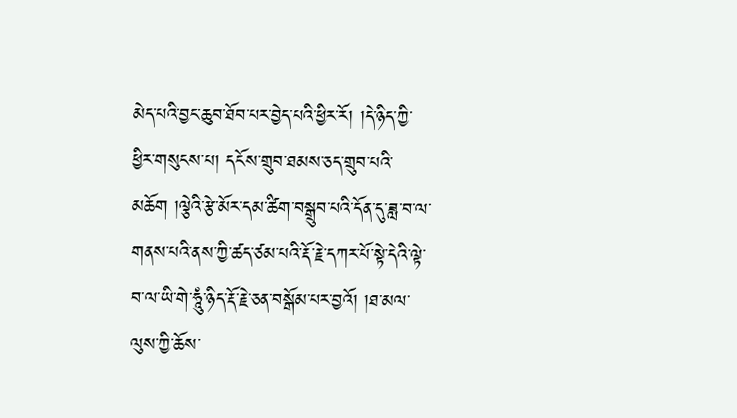མེད་པའི་བྱང་ཆུབ་ཐོབ་པར་བྱེད་པའི་ཕྱིར་རོ། །དེ་ཉིད་ཀྱི་ཕྱིར་གསུངས་པ། དངོས་གྲུབ་ཐམས་ཅད་གྲུབ་པའི་མཆོག །ལྕེའི་རྩེ་མོར་དམ་ཚིག་བསྒྲུབ་པའི་དོན་དུ་ཟླ་བ་ལ་གནས་པའི་ནས་ཀྱི་ཚད་ཙམ་པའི་རྡོ་རྗེ་དཀར་པོ་སྟེ་དེའི་ལྟེ་བ་ལ་ཡི་གེ་ཧཱུཾ་ཉིད་རྡོ་རྗེ་ཅན་བསྒོམ་པར་བྱའོ། །ཐ་མལ་ལུས་ཀྱི་ཆོས་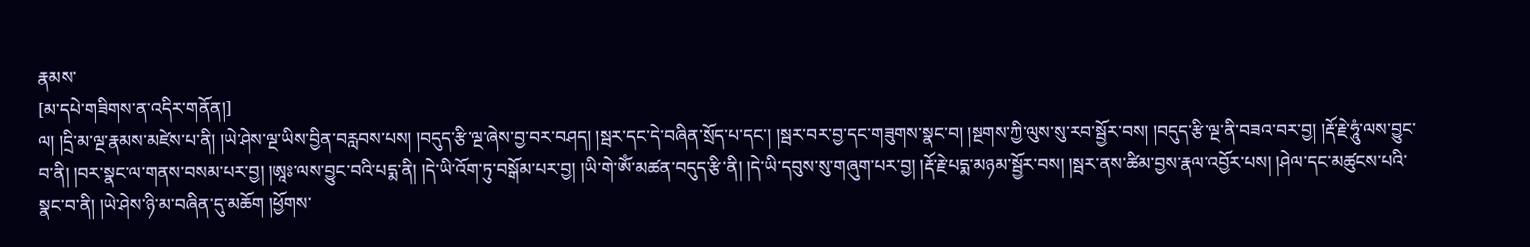རྣམས་
[མ་དཔེ་གཟིགས་ན་འདིར་གནོན།]
ལ། །དྲི་མ་ལྔ་རྣམས་མཛེས་པ་ནི། །ཡེ་ཤེས་ལྔ་ཡིས་བྱིན་བརླབས་པས། །བདུད་རྩི་ལྔ་ཞེས་བྱ་བར་བཤད། །སྦར་དང་དེ་བཞིན་སྲོད་པ་དང་། །སྦར་བར་བྱ་དང་གཟུགས་སྣང་བ། །སྔགས་ཀྱི་ལུས་སུ་རབ་སྦྱོར་བས། །བདུད་རྩི་ལྔ་ནི་བཟའ་བར་བྱ། །རྡོ་རྗེ་ཧཱུཾ་ལས་བྱུང་བ་ནི། །བར་སྣང་ལ་གནས་བསམ་པར་བྱ། །ཨཱཿ་ལས་བྱུང་བའི་པདྨ་ནི། །དེ་ཡི་འོག་ཏུ་བསྒོམ་པར་བྱ། །ཡི་གེ་ཨོཾ་མཚན་བདུད་རྩི་ནི། །དེ་ཡི་དབུས་སུ་གཞུག་པར་བྱ། །རྡོ་རྗེ་པདྨ་མཉམ་སྦྱོར་བས། །སྦར་ནས་ཚིམ་བྱས་རྣལ་འབྱོར་པས། །ཤེལ་དང་མཚུངས་པའི་སྣང་བ་ནི། །ཡེ་ཤེས་ཉི་མ་བཞིན་དུ་མཆོག །ཕྱོགས་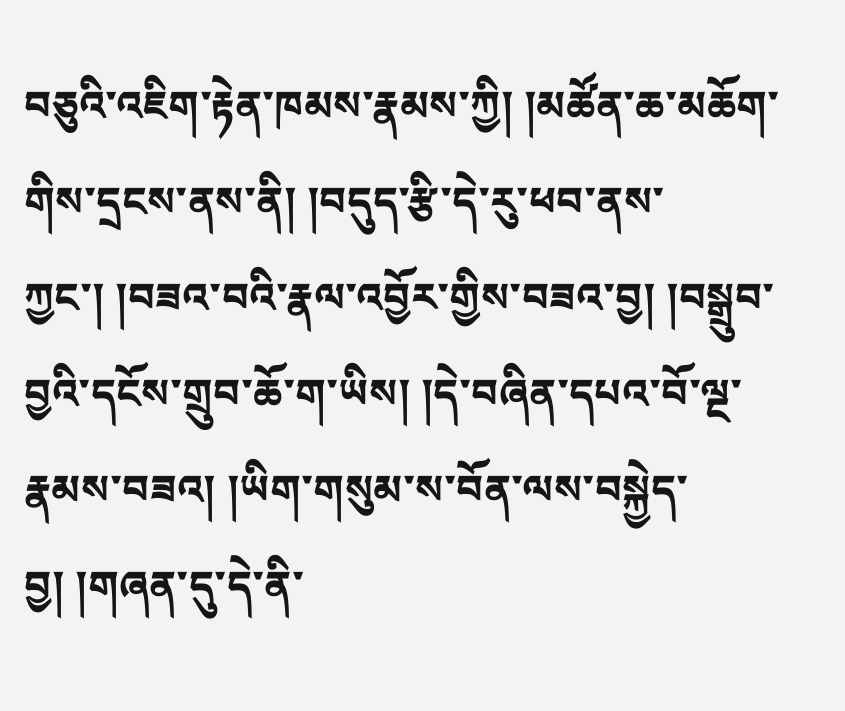བཅུའི་འཇིག་རྟེན་ཁམས་རྣམས་ཀྱི། །མཚོན་ཆ་མཆོག་གིས་དྲངས་ནས་ནི། །བདུད་རྩི་དེ་རུ་ཕབ་ནས་ཀྱང་། །བཟའ་བའི་རྣལ་འབྱོར་གྱིས་བཟའ་བྱ། །བསྒྲུབ་བྱའི་དངོས་གྲུབ་ཆོ་ག་ཡིས། །དེ་བཞིན་དཔའ་བོ་ལྔ་རྣམས་བཟའ། །ཡིག་གསུམ་ས་བོན་ལས་བསྐྱེད་བྱ། །གཞན་དུ་དེ་ནི་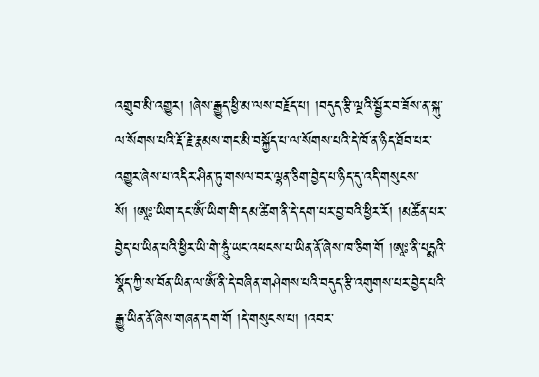འགྲུབ་མི་འགྱུར། །ཞེས་རྒྱུད་ཕྱི་མ་ལས་བརྗོད་པ། །བདུད་རྩི་ལྔའི་སྦྱོར་བ་ཟོས་ན་སྐུ་ལ་སོགས་པའི་རྡོ་རྗེ་རྣམས་གང་མི་བསྐྱོད་པ་ལ་སོགས་པའི་དེ་ཁོ་ན་ཉིད་ཐོབ་པར་འགྱུར་ཞེས་པ་འདིར་ཤིན་ཏུ་གསལ་བར་ལྷན་ཅིག་བྱེད་པ་ཉིད་དུ་འདི་གསུངས་སོ། །ཨཱཿ་ཡིག་དང་ཨོཾ་ཡིག་གི་དམ་ཚིག་ནི་དེ་དག་པར་བྱ་བའི་ཕྱིར་རོ། །མཚོན་པར་བྱེད་པ་ཡིན་པའི་ཕྱིར་ཡི་གེ་ཧཱུཾ་ཡང་འཕངས་པ་ཡིན་ནོ་ཞེས་ཁ་ཅིག་གོ །ཨཱཿ་ནི་པདྨའི་སྣོད་ཀྱི་ས་བོན་ཡིན་ལ་ཨོཾ་ནི་དེ་བཞིན་གཤེགས་པའི་བདུད་རྩི་འགུགས་པར་བྱེད་པའི་རྒྱུ་ཡིན་ནོ་ཞེས་གཞན་དག་གོ །དེ་གསུངས་པ། །འབར་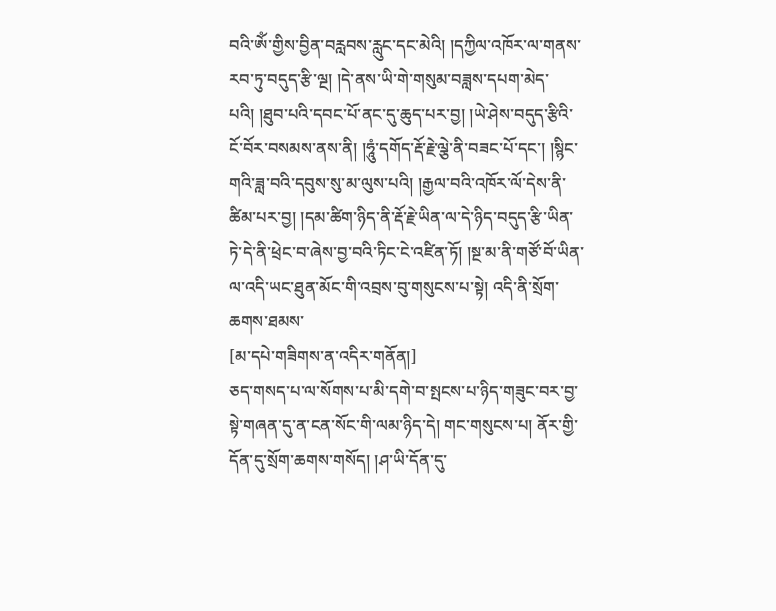བའི་ཨོཾ་གྱིས་བྱིན་བརླབས་རླུང་དང་མེའི། །དཀྱིལ་འཁོར་ལ་གནས་རབ་ཏུ་བདུད་རྩི་ལྔ། །དེ་ནས་ཡི་གེ་གསུམ་བཟླས་དཔག་མེད་པའི། །ཐུབ་པའི་དབང་པོ་ནང་དུ་ཆུད་པར་བྱ། །ཡེ་ཤེས་བདུད་རྩིའི་ངོ་བོར་བསམས་ནས་ནི། །ཧཱུཾ་དགོད་རྡོ་རྗེ་ལྕེ་ནི་བཟང་པོ་དང་། །སྙིང་གའི་ཟླ་བའི་དབུས་སུ་མ་ལུས་པའི། །རྒྱལ་བའི་འཁོར་ལོ་དེས་ནི་ཚིམ་པར་བྱ། །དམ་ཚིག་ཉིད་ནི་རྡོ་རྗེ་ཡིན་ལ་དེ་ཉིད་བདུད་རྩི་ཡིན་ཏེ་དེ་ནི་ཕྲེང་བ་ཞེས་བྱ་བའི་ཏིང་ངེ་འཛིན་ཏོ། །སྔ་མ་ནི་གཙོ་བོ་ཡིན་ལ་འདི་ཡང་ཐུན་མོང་གི་འབྲས་བུ་གསུངས་པ་སྟེ། འདི་ནི་སྲོག་ཆགས་ཐམས་
[མ་དཔེ་གཟིགས་ན་འདིར་གནོན།]
ཅད་གསད་པ་ལ་སོགས་པ་མི་དགེ་བ་སྤངས་པ་ཉིད་གཟུང་བར་བྱ་སྟེ་གཞན་དུ་ན་ངན་སོང་གི་ལམ་ཉིད་དེ། གང་གསུངས་པ། ནོར་གྱི་དོན་དུ་སྲོག་ཆགས་གསོད། །ཤ་ཡི་དོན་དུ་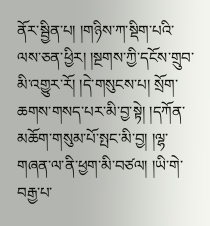ནོར་སྦྱིན་པ། །གཉིས་ཀ་སྡིག་པའི་ལས་ཅན་ཕྱིར། །སྔགས་ཀྱི་དངོས་གྲུབ་མི་འགྱུར་རོ། །དེ་གསུངས་པ། སྲོག་ཆགས་གསད་པར་མི་བྱ་སྟེ། །དཀོན་མཆོག་གསུམ་པོ་སྤང་མི་བྱ། །ལྷ་གཞན་ལ་ནི་ཕྱག་མི་བཙལ། །ཡི་གེ་བརྒྱ་པ་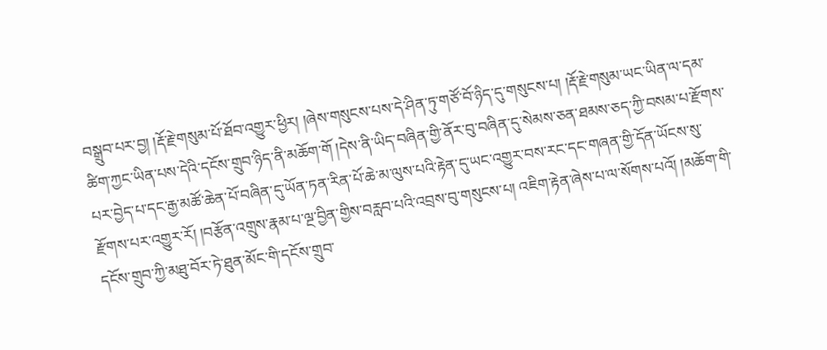བསྒྲུབ་པར་བྱ། །རྡོ་རྗེ་གསུམ་པོ་ཐོབ་འགྱུར་ཕྱིར། །ཞེས་གསུངས་པས་དེ་ཤིན་ཏུ་གཙོ་བོ་ཉིད་དུ་གསུངས་པ། །རྡོ་རྗེ་གསུམ་ཡང་ཡིན་ལ་དམ་ཚིག་ཀྱང་ཡིན་པས་དེའི་དངོས་གྲུབ་ཉིད་ནི་མཆོག་གོ །དེས་ནི་ཡིད་བཞིན་གྱི་ནོར་བུ་བཞིན་དུ་སེམས་ཅན་ཐམས་ཅད་ཀྱི་བསམ་པ་རྫོགས་པར་བྱེད་པ་དང་རྒྱ་མཚོ་ཆེན་པོ་བཞིན་དུ་ཡོན་ཏན་རིན་པོ་ཆེ་མ་ལུས་པའི་རྟེན་དུ་ཡང་འགྱུར་བས་རང་དང་གཞན་གྱི་དོན་ཡོངས་སུ་རྫོགས་པར་འགྱུར་རོ། །བརྩོན་འགྲུས་རྣམ་པ་ལྔ་བྱིན་གྱིས་བརླབ་པའི་འབྲས་བུ་གསུངས་པ། འཇིག་རྟེན་ཞེས་པ་ལ་སོགས་པའོ། །མཆོག་གི་དངོས་གྲུབ་ཀྱི་མཐུ་བོར་ཏེ་ཐུན་མོང་གི་དངོས་གྲུབ་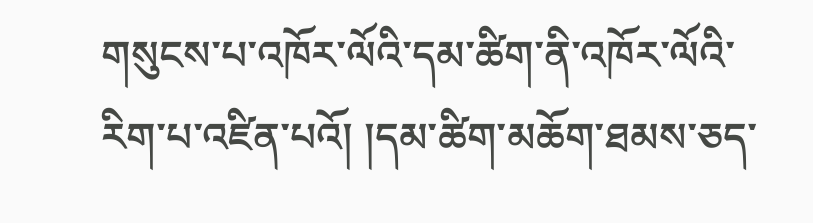གསུངས་པ་འཁོར་ལོའི་དམ་ཚིག་ནི་འཁོར་ལོའི་རིག་པ་འཛིན་པའོ། །དམ་ཚིག་མཆོག་ཐམས་ཅད་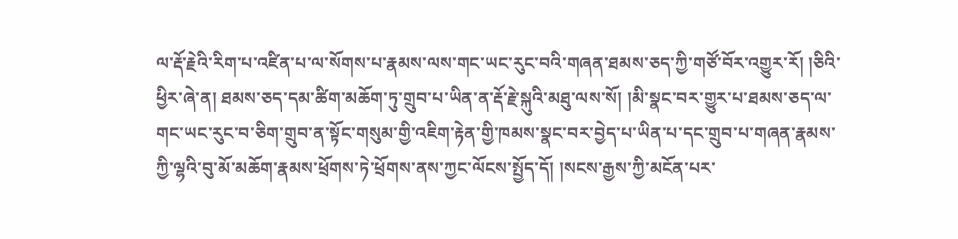ལ་རྡོ་རྗེའི་རིག་པ་འཛིན་པ་ལ་སོགས་པ་རྣམས་ལས་གང་ཡང་རུང་བའི་གཞན་ཐམས་ཅད་ཀྱི་གཙོ་བོར་འགྱུར་རོ། །ཅིའི་ཕྱིར་ཞེ་ན། ཐམས་ཅད་དམ་ཚིག་མཆོག་ཏུ་གྲུབ་པ་ཡིན་ན་རྡོ་རྗེ་སྐུའི་མཐུ་ལས་སོ། །མི་སྣང་བར་གྱུར་པ་ཐམས་ཅད་ལ་གང་ཡང་རུང་བ་ཅིག་གྲུབ་ན་སྟོང་གསུམ་གྱི་འཇིག་རྟེན་གྱི་ཁམས་སྣང་བར་བྱེད་པ་ཡིན་པ་དང་གྲུབ་པ་གཞན་རྣམས་ཀྱི་ལྷའི་བུ་མོ་མཆོག་རྣམས་ཕྲོགས་ཏེ་ཕྲོགས་ནས་ཀྱང་ལོངས་སྤྱོད་དོ། །སངས་རྒྱས་ཀྱི་མངོན་པར་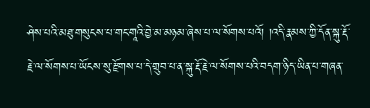ཤེས་པའི་མཐུ་གསུངས་པ་གང་གཱའི་བྱེ་མ་མཉམ་ཞེས་པ་ལ་སོགས་པའོ། །འདི་རྣམས་ཀྱི་དོན་སྐུ་རྡོ་རྗེ་ལ་སོགས་པ་ཡོངས་སུ་རྫོགས་པ་དེ་གྲུབ་པ་ན་སྐུ་རྡོ་རྗེ་ལ་སོགས་པའི་བདག་ཉིད་ཡིན་པ་གཞན་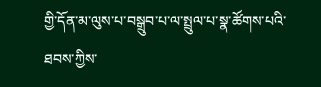གྱི་དོན་མ་ལུས་པ་བསྒྲུབ་པ་ལ་སྤྲུལ་པ་སྣ་ཚོགས་པའི་ཐབས་ཀྱིས་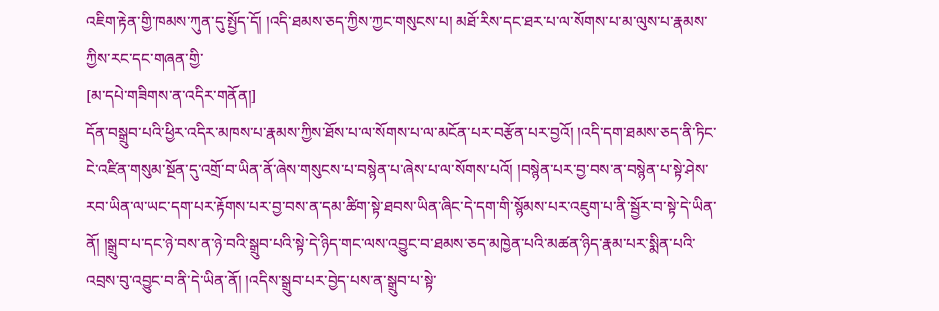འཇིག་རྟེན་གྱི་ཁམས་ཀུན་དུ་སྤྱོད་དོ། །འདི་ཐམས་ཅད་ཀྱིས་ཀྱང་གསུངས་པ། མཐོ་རིས་དང་ཐར་པ་ལ་སོགས་པ་མ་ལུས་པ་རྣམས་ཀྱིས་རང་དང་གཞན་གྱི་
[མ་དཔེ་གཟིགས་ན་འདིར་གནོན།]
དོན་བསྒྲུབ་པའི་ཕྱིར་འདིར་མཁས་པ་རྣམས་ཀྱིས་ཐོས་པ་ལ་སོགས་པ་ལ་མངོན་པར་བརྩོན་པར་བྱའོ། །འདི་དག་ཐམས་ཅད་ནི་ཏིང་ངེ་འཛིན་གསུམ་སྔོན་དུ་འགྲོ་བ་ཡིན་ནོ་ཞེས་གསུངས་པ་བསྙེན་པ་ཞེས་པ་ལ་སོགས་པའོ། །བསྙེན་པར་བྱ་བས་ན་བསྙེན་པ་སྟེ་ཤེས་རབ་ཡིན་ལ་ཡང་དག་པར་རྟོགས་པར་བྱ་བས་ན་དམ་ཚིག་སྟེ་ཐབས་ཡིན་ཞིང་དེ་དག་གི་སྙོམས་པར་འཇུག་པ་ནི་སྦྱོར་བ་སྟེ་དེ་ཡིན་ནོ། །སྒྲུབ་པ་དང་ཉེ་བས་ན་ཉེ་བའི་སྒྲུབ་པའི་སྟེ་དེ་ཉིད་གང་ལས་འབྱུང་བ་ཐམས་ཅད་མཁྱེན་པའི་མཚན་ཉིད་རྣམ་པར་སྨིན་པའི་འབྲས་བུ་འབྱུང་བ་ནི་དེ་ཡིན་ནོ། །འདིས་སྒྲུབ་པར་བྱེད་པས་ན་སྒྲུབ་པ་སྟེ་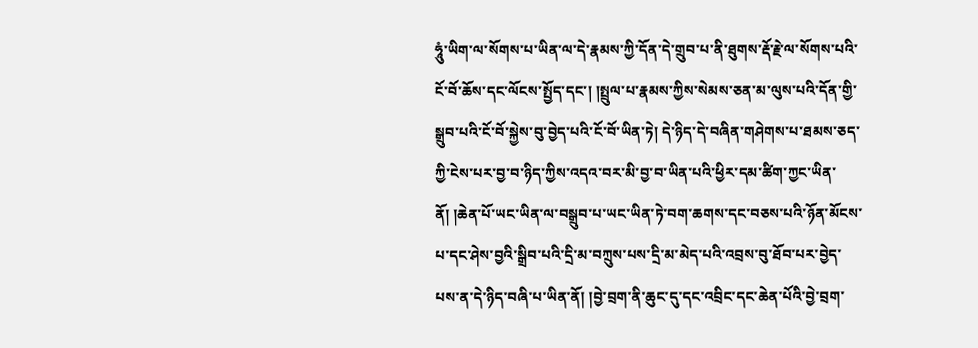ཧཱུཾ་ཡིག་ལ་སོགས་པ་ཡིན་ལ་དེ་རྣམས་ཀྱི་དོན་དེ་གྲུབ་པ་ནི་ཐུགས་རྡོ་རྗེ་ལ་སོགས་པའི་ངོ་བོ་ཆོས་དང་ལོངས་སྤྱོད་དང་། །སྤྲུལ་པ་རྣམས་ཀྱིས་སེམས་ཅན་མ་ལུས་པའི་དོན་གྱི་སྒྲུབ་པའི་ངོ་བོ་སྐྱེས་བུ་བྱེད་པའི་ངོ་བོ་ཡིན་ཏེ། དེ་ཉིད་དེ་བཞིན་གཤེགས་པ་ཐམས་ཅད་ཀྱི་ངེས་པར་བྱ་བ་ཉིད་ཀྱིས་འདའ་བར་མི་བྱ་བ་ཡིན་པའི་ཕྱིར་དམ་ཚིག་ཀྱང་ཡིན་ནོ། །ཆེན་པོ་ཡང་ཡིན་ལ་བསྒྲུབ་པ་ཡང་ཡིན་ཏེ་བག་ཆགས་དང་བཅས་པའི་ཉོན་མོངས་པ་དང་ཤེས་བྱའི་སྒྲིབ་པའི་དྲི་མ་བཀྲུས་པས་དྲི་མ་མེད་པའི་འབྲས་བུ་ཐོབ་པར་བྱེད་པས་ན་དེ་ཉིད་བཞི་པ་ཡིན་ནོ། །བྱེ་བྲག་ནི་ཆུང་དུ་དང་འབྲིང་དང་ཆེན་པོའི་བྱེ་བྲག་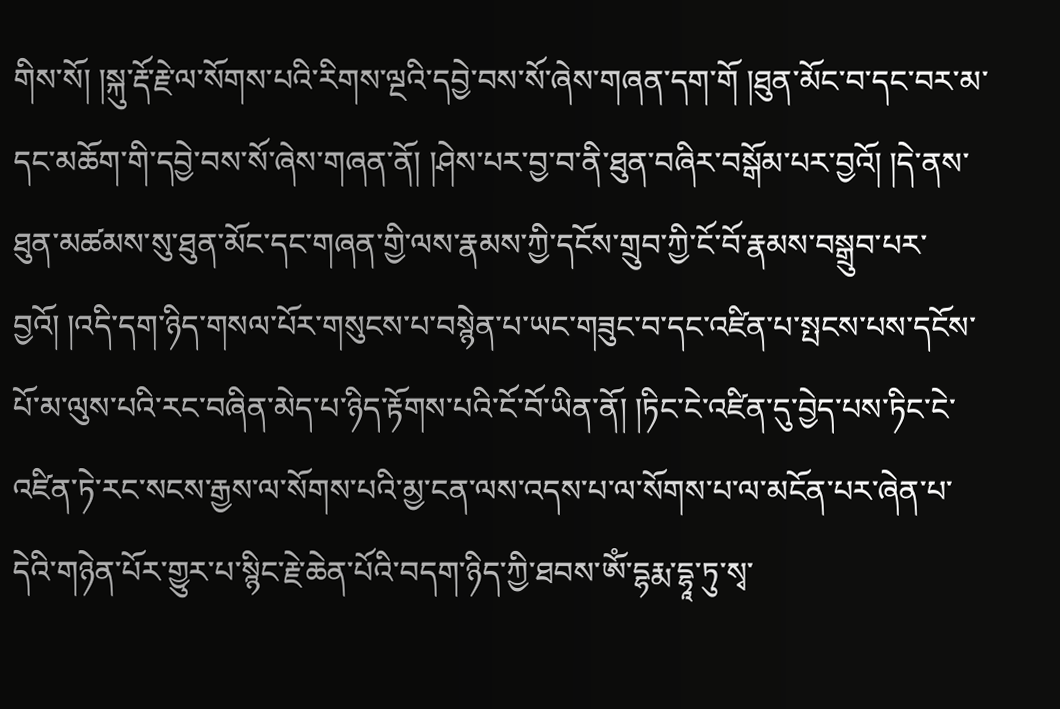གིས་སོ། །སྐུ་རྡོ་རྗེ་ལ་སོགས་པའི་རིགས་ལྔའི་དབྱེ་བས་སོ་ཞེས་གཞན་དག་གོ །ཐུན་མོང་བ་དང་བར་མ་དང་མཆོག་གི་དབྱེ་བས་སོ་ཞེས་གཞན་ནོ། །ཤེས་པར་བྱ་བ་ནི་ཐུན་བཞིར་བསྒོམ་པར་བྱའོ། །དེ་ནས་ཐུན་མཚམས་སུ་ཐུན་མོང་དང་གཞན་གྱི་ལས་རྣམས་ཀྱི་དངོས་གྲུབ་ཀྱི་ངོ་བོ་རྣམས་བསྒྲུབ་པར་བྱའོ། །འདི་དག་ཉིད་གསལ་པོར་གསུངས་པ་བསྙེན་པ་ཡང་གཟུང་བ་དང་འཛིན་པ་སྤངས་པས་དངོས་པོ་མ་ལུས་པའི་རང་བཞིན་མེད་པ་ཉིད་རྟོགས་པའི་ངོ་བོ་ཡིན་ནོ། །ཏིང་ངེ་འཛིན་དུ་བྱེད་པས་ཏིང་ངེ་འཛིན་ཏེ་རང་སངས་རྒྱས་ལ་སོགས་པའི་མྱ་ངན་ལས་འདས་པ་ལ་སོགས་པ་ལ་མངོན་པར་ཞེན་པ་དེའི་གཉེན་པོར་གྱུར་པ་སྙིང་རྗེ་ཆེན་པོའི་བདག་ཉིད་ཀྱི་ཐབས་ཨོཾ་དྷརྨ་དྷཱ་ཏུ་སྭ་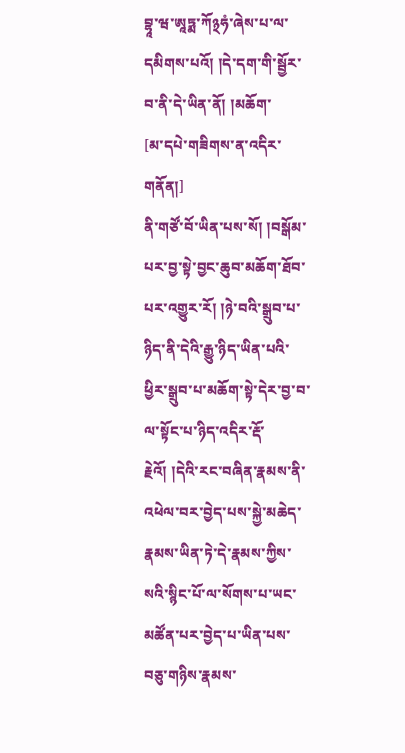བྷཱ་ཝ་ཨཱཏྨ་ཀོ྅ཧཾ་ཞེས་པ་ལ་དམིགས་པའོ། །དེ་དག་གི་སྦྱོར་བ་ནི་དེ་ཡིན་ནོ། །མཆོག་
[མ་དཔེ་གཟིགས་ན་འདིར་གནོན།]
ནི་གཙོ་བོ་ཡིན་པས་སོ། །བསྒོམ་པར་བྱ་སྟེ་བྱང་ཆུབ་མཆོག་ཐོབ་པར་འགྱུར་རོ། །ཉེ་བའི་སྒྲུབ་པ་ཉིད་ནི་དེའི་རྒྱུ་ཉིད་ཡིན་པའི་ཕྱིར་སྒྲུབ་པ་མཆོག་སྟེ་དེར་བྱ་བ་ལ་སྟོང་པ་ཉིད་འདིར་རྡོ་རྗེའོ། །དེའི་རང་བཞིན་རྣམས་ནི་འཕེལ་བར་བྱེད་པས་སྐྱེ་མཆེད་རྣམས་ཡིན་ཏེ་དེ་རྣམས་ཀྱིས་སའི་སྙིང་པོ་ལ་སོགས་པ་ཡང་མཚོན་པར་བྱེད་པ་ཡིན་པས་བཅུ་གཉིས་རྣམས་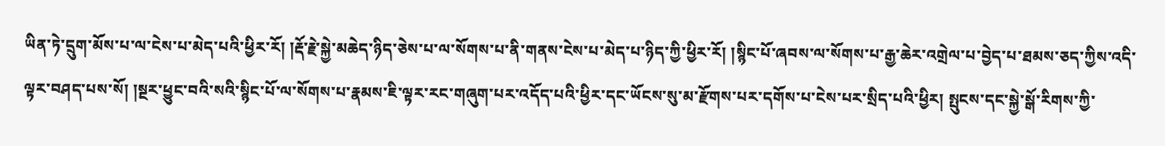ཡིན་ཏེ་དྲུག་མོས་པ་ལ་ངེས་པ་མེད་པའི་ཕྱིར་རོ། །རྡོ་རྗེ་སྐྱེ་མཆེད་ཉིད་ཅེས་པ་ལ་སོགས་པ་ནི་གནས་ངེས་པ་མེད་པ་ཉིད་ཀྱི་ཕྱིར་རོ། །སྙིང་པོ་ཞབས་ལ་སོགས་པ་རྒྱ་ཆེར་འགྲེལ་པ་བྱེད་པ་ཐམས་ཅད་ཀྱིས་འདི་ལྟར་བཤད་པས་སོ། །སྔར་ཕྱུང་བའི་སའི་སྙིང་པོ་ལ་སོགས་པ་རྣམས་ཇི་ལྟར་རང་གཞུག་པར་འདོད་པའི་ཕྱིར་དང་ཡོངས་སུ་མ་རྫོགས་པར་དགོས་པ་ངེས་པར་སྲིད་པའི་ཕྱིར། སྤུངས་དང་སྐྱེ་སྒོ་རིགས་ཀྱི་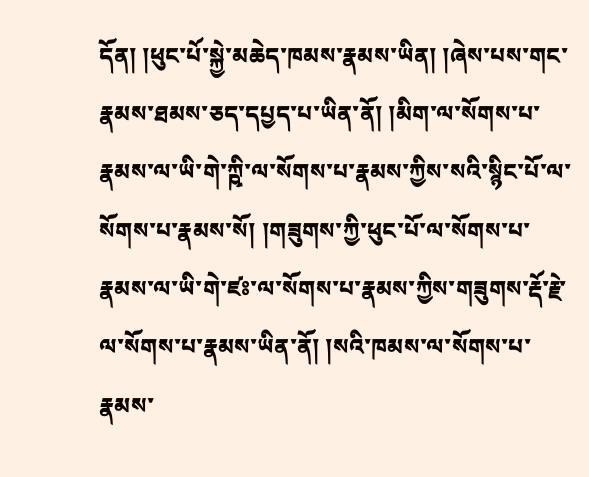དོན། །ཕུང་པོ་སྐྱེ་མཆེད་ཁམས་རྣམས་ཡིན། །ཞེས་པས་གང་རྣམས་ཐམས་ཅད་དཔྱད་པ་ཡིན་ནོ། །མིག་ལ་སོགས་པ་རྣམས་ལ་ཡི་གེ་ཀྵི་ལ་སོགས་པ་རྣམས་ཀྱིས་སའི་སྙིང་པོ་ལ་སོགས་པ་རྣམས་སོ། །གཟུགས་ཀྱི་ཕུང་པོ་ལ་སོགས་པ་རྣམས་ལ་ཡི་གེ་ཛཿ་ལ་སོགས་པ་རྣམས་ཀྱིས་གཟུགས་རྡོ་རྗེ་ལ་སོགས་པ་རྣམས་ཡིན་ནོ། །སའི་ཁམས་ལ་སོགས་པ་རྣམས་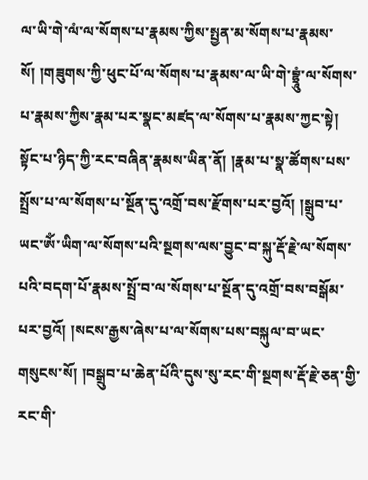ལ་ཡི་གེ་ལཾ་ལ་སོགས་པ་རྣམས་ཀྱིས་སྤྱན་མ་སོགས་པ་རྣམས་སོ། །གཟུགས་ཀྱི་ཕུང་པོ་ལ་སོགས་པ་རྣམས་ལ་ཡི་གེ་བྷྲཱུཾ་ལ་སོགས་པ་རྣམས་ཀྱིས་རྣམ་པར་སྣང་མཛད་ལ་སོགས་པ་རྣམས་ཀྱང་སྟེ། སྟོང་པ་ཉིད་ཀྱི་རང་བཞིན་རྣམས་ཡིན་ནོ། །རྣམ་པ་སྣ་ཚོགས་པས་སྤྲོས་པ་ལ་སོགས་པ་སྔོན་དུ་འགྲོ་བས་རྫོགས་པར་བྱའོ། །སྒྲུབ་པ་ཡང་ཨོཾ་ཡིག་ལ་སོགས་པའི་སྔགས་ལས་བྱུང་བ་སྐུ་རྡོ་རྗེ་ལ་སོགས་པའི་བདག་པོ་རྣམས་སྤྲོ་བ་ལ་སོགས་པ་སྔོན་དུ་འགྲོ་བས་བསྒོམ་པར་བྱའོ། །སངས་རྒྱས་ཞེས་པ་ལ་སོགས་པས་བསྐུལ་བ་ཡང་གསུངས་སོ། །བསྒྲུབ་པ་ཆེན་པོའི་དུས་སུ་རང་གི་སྔགས་རྡོ་རྗེ་ཅན་གྱི་རང་གི་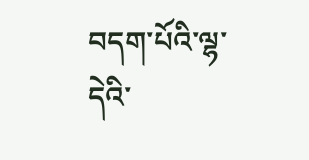བདག་པོའི་ལྷ་དེའི་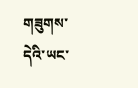གཟུགས་དེའི་ཡང་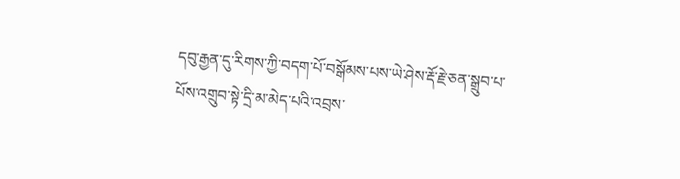དབུ་རྒྱན་དུ་རིགས་ཀྱི་བདག་པོ་བསྒོམས་པས་ཡེ་ཤེས་རྡོ་རྗེ་ཅན་སྒྲུབ་པ་པོས་འགྲུབ་སྟེ་དྲི་མ་མེད་པའི་འབྲས་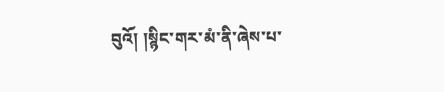བུའོ། །སྙིང་གར་མཾ་ནི་ཞེས་པ་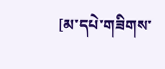[མ་དཔེ་གཟིགས་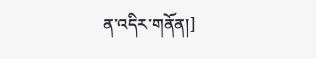ན་འདིར་གནོན།]